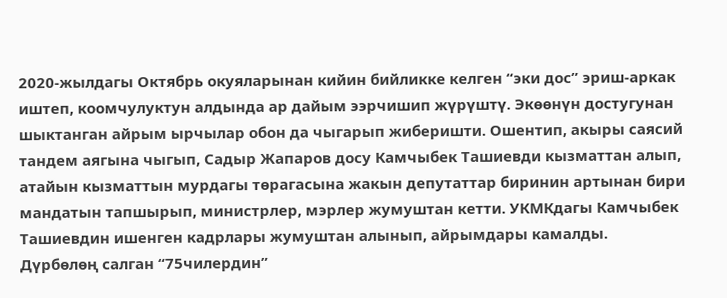2020-жылдагы Октябрь окуяларынан кийин бийликке келген “эки дос” эриш-аркак иштеп, коомчулуктун алдында ар дайым ээрчишип жүрүштү. Экөөнүн достугунан шыктанган айрым ырчылар обон да чыгарып жиберишти. Ошентип, акыры саясий тандем аягына чыгып, Садыр Жапаров досу Камчыбек Ташиевди кызматтан алып, атайын кызматтын мурдагы төрагасына жакын депутаттар биринин артынан бири мандатын тапшырып, министрлер, мэрлер жумуштан кетти. УКМКдагы Камчыбек Ташиевдин ишенген кадрлары жумуштан алынып, айрымдары камалды.
Дүрбөлөң салган “75чилердин”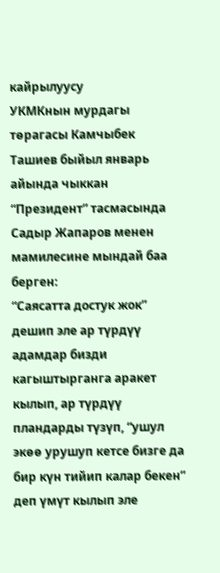кайрылуусу
УКМКнын мурдагы төрагасы Камчыбек Ташиев быйыл январь айында чыккан “Президент” тасмасында Садыр Жапаров менен мамилесине мындай баа берген:
“Саясатта достук жок” дешип эле ар түрдүү адамдар бизди кагыштырганга аракет кылып, ар түрдүү пландарды түзүп, “ушул экөө урушуп кетсе бизге да бир күн тийип калар бекен” деп үмүт кылып эле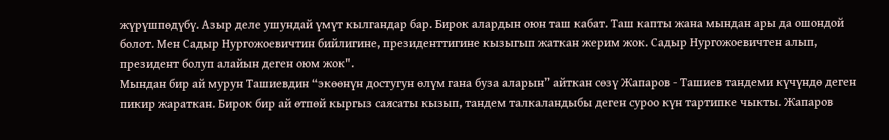жүрүшпөдүбү. Азыр деле ушундай үмүт кылгандар бар. Бирок алардын оюн таш кабат. Таш капты жана мындан ары да ошондой болот. Мен Садыр Нургожоевичтин бийлигине, президенттигине кызыгып жаткан жерим жок. Садыр Нургожоевичтен алып, президент болуп алайын деген оюм жок".
Мындан бир ай мурун Ташиевдин “экөөнүн достугун өлүм гана буза аларын” айткан сөзү Жапаров - Ташиев тандеми күчүндө деген пикир жараткан. Бирок бир ай өтпөй кыргыз саясаты кызып, тандем талкаландыбы деген суроо күн тартипке чыкты. Жапаров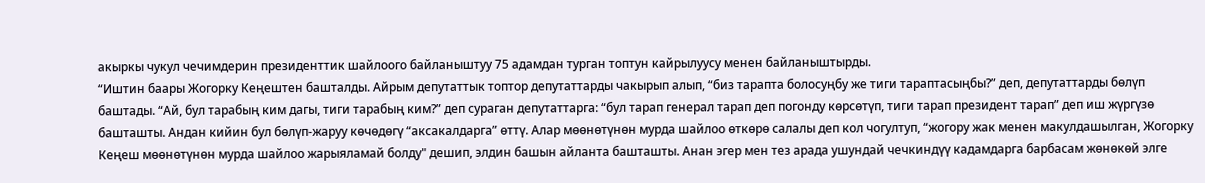акыркы чукул чечимдерин президенттик шайлоого байланыштуу 75 адамдан турган топтун кайрылуусу менен байланыштырды.
“Иштин баары Жогорку Кеңештен башталды. Айрым депутаттык топтор депутаттарды чакырып алып, “биз тарапта болосуңбу же тиги тараптасыңбы?” деп, депутаттарды бөлүп баштады. “Ай, бул тарабың ким дагы, тиги тарабың ким?” деп сураган депутаттарга: “бул тарап генерал тарап деп погонду көрсөтүп, тиги тарап президент тарап” деп иш жүргүзө башташты. Андан кийин бул бөлүп-жаруу көчөдөгү “аксакалдарга” өттү. Алар мөөнөтүнөн мурда шайлоо өткөрө салалы деп кол чогултуп, “жогору жак менен макулдашылган, Жогорку Кеңеш мөөнөтүнөн мурда шайлоо жарыяламай болду" дешип, элдин башын айланта башташты. Анан эгер мен тез арада ушундай чечкиндүү кадамдарга барбасам жөнөкөй элге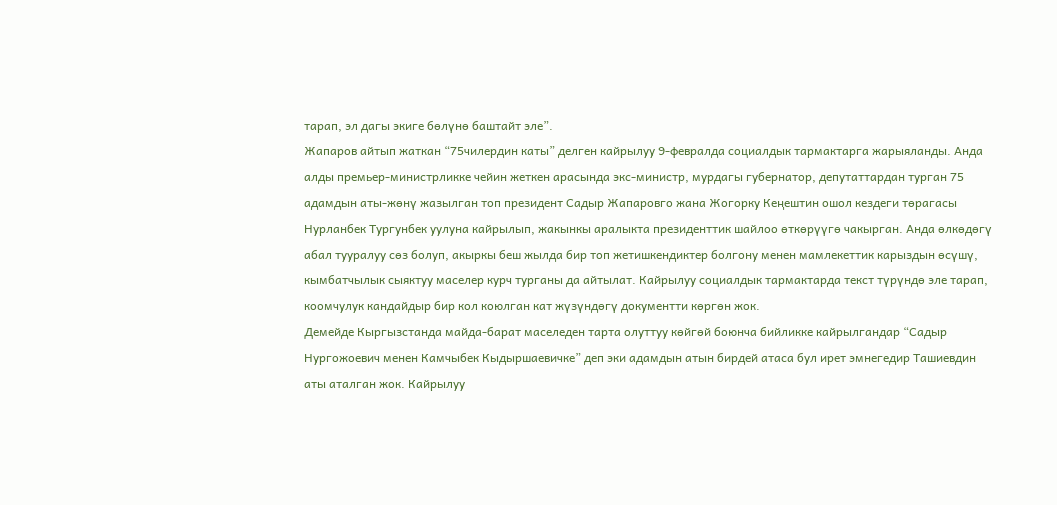тарап, эл дагы экиге бөлүнө баштайт эле”.
Жапаров айтып жаткан “75чилердин каты” делген кайрылуу 9-февралда социалдык тармактарга жарыяланды. Анда алды премьер-министрликке чейин жеткен арасында экс-министр, мурдагы губернатор, депутаттардан турган 75 адамдын аты-жөнү жазылган топ президент Садыр Жапаровго жана Жогорку Кеңештин ошол кездеги төрагасы Нурланбек Тургунбек уулуна кайрылып, жакынкы аралыкта президенттик шайлоо өткөрүүгө чакырган. Анда өлкөдөгү абал тууралуу сөз болуп, акыркы беш жылда бир топ жетишкендиктер болгону менен мамлекеттик карыздын өсүшү, кымбатчылык сыяктуу маселер курч турганы да айтылат. Кайрылуу социалдык тармактарда текст түрүндө эле тарап, коомчулук кандайдыр бир кол коюлган кат жүзүндөгү документти көргөн жок.
Демейде Кыргызстанда майда-барат маселеден тарта олуттуу көйгөй боюнча бийликке кайрылгандар “Садыр Нургожоевич менен Камчыбек Кыдыршаевичке” деп эки адамдын атын бирдей атаса бул ирет эмнегедир Ташиевдин аты аталган жок. Кайрылуу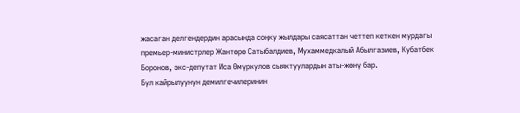жасаган делгендердин арасында соңку жылдары саясаттан четтеп кеткен мурдагы премьер-министрлер Жантөрө Сатыбалдиев, Мухаммедкалый Абылгазиев, Кубатбек Боронов, экс-депутат Иса Өмүркулов сыяктуулардын аты-жөнү бар.
Бул кайрылуунун демилгечилеринин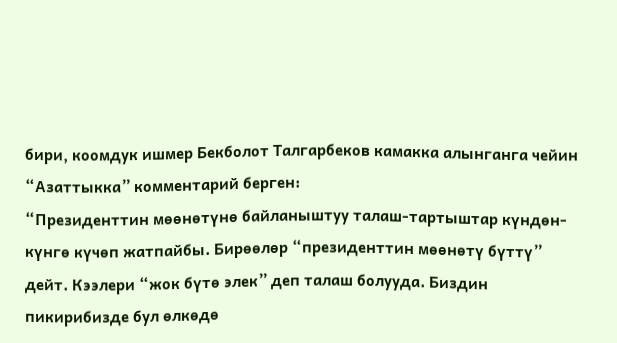бири, коомдук ишмер Бекболот Талгарбеков камакка алынганга чейин “Азаттыкка” комментарий берген:
“Президенттин мөөнөтүнө байланыштуу талаш-тартыштар күндөн-күнгө күчөп жатпайбы. Бирөөлөр “президенттин мөөнөтү бүттү” дейт. Кээлери “жок бүтө элек” деп талаш болууда. Биздин пикирибизде бул өлкөдө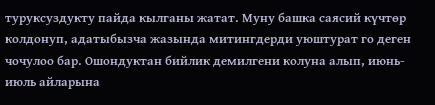туруксуздукту пайда кылганы жатат. Муну башка саясий күчтөр колдонуп, адатыбызча жазында митингдерди уюштурат го деген чочулоо бар. Ошондуктан бийлик демилгени колуна алып, июнь-июль айларына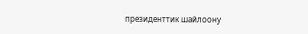президенттик шайлоону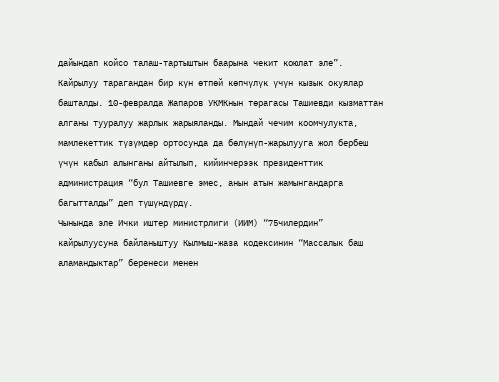дайындап койсо талаш-тартыштын баарына чекит коюлат эле”.
Кайрылуу тарагандан бир күн өтпөй көпчүлүк үчүн кызык окуялар башталды. 10-февралда Жапаров УКМКнын төрагасы Ташиевди кызматтан алганы тууралуу жарлык жарыяланды. Мындай чечим коомчулукта, мамлекеттик түзүмдөр ортосунда да бөлүнүп-жарылууга жол бербеш үчүн кабыл алынганы айтылып, кийинчерээк президенттик администрация “бул Ташиевге эмес, анын атын жамынгандарга багытталды” деп түшүндүрдү.
Чынында эле Ички иштер министрлиги (ИИМ) “75чилердин” кайрылуусуна байланыштуу Кылмыш-жаза кодексинин “Массалык баш аламандыктар” беренеси менен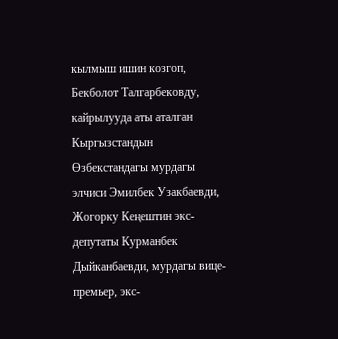кылмыш ишин козгоп, Бекболот Талгарбековду, кайрылууда аты аталган Кыргызстандын Өзбекстандагы мурдагы элчиси Эмилбек Узакбаевди, Жогорку Кеңештин экс-депутаты Курманбек Дыйканбаевди, мурдагы вице-премьер, экс-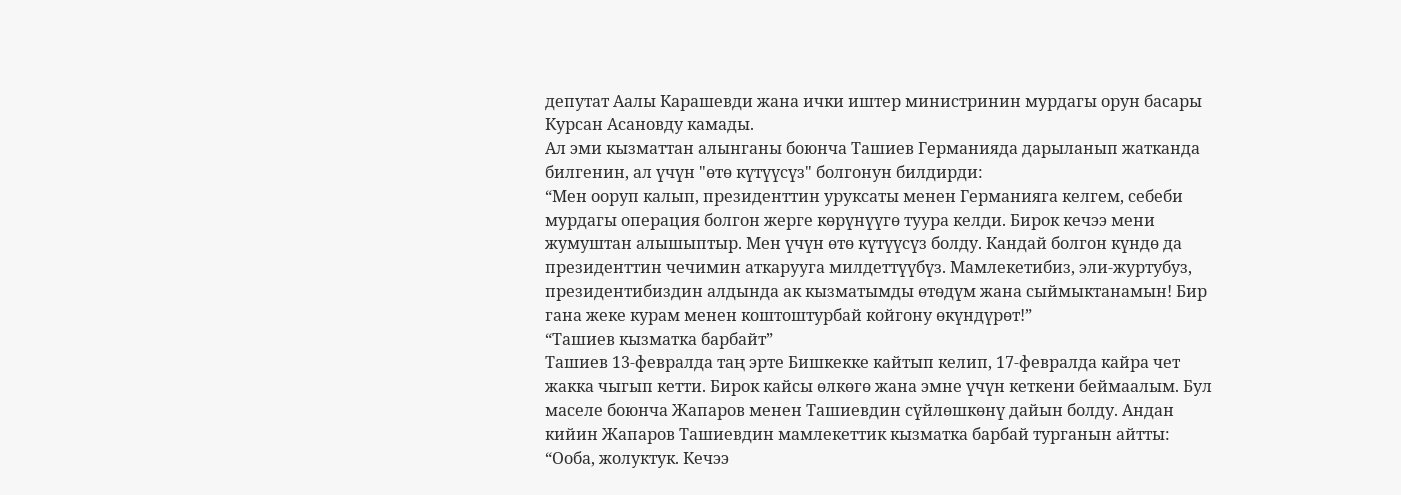депутат Аалы Карашевди жана ички иштер министринин мурдагы орун басары Курсан Асановду камады.
Ал эми кызматтан алынганы боюнча Ташиев Германияда дарыланып жатканда билгенин, ал үчүн "өтө күтүүсүз" болгонун билдирди:
“Мен ооруп калып, президенттин уруксаты менен Германияга келгем, себеби мурдагы операция болгон жерге көрүнүүгө туура келди. Бирок кечээ мени жумуштан алышыптыр. Мен үчүн өтө күтүүсүз болду. Кандай болгон күндө да президенттин чечимин аткарууга милдеттүүбүз. Мамлекетибиз, эли-журтубуз, президентибиздин алдында ак кызматымды өтөдүм жана сыймыктанамын! Бир гана жеке курам менен коштоштурбай койгону өкүндүрөт!”
“Ташиев кызматка барбайт”
Ташиев 13-февралда таң эрте Бишкекке кайтып келип, 17-февралда кайра чет жакка чыгып кетти. Бирок кайсы өлкөгө жана эмне үчүн кеткени беймаалым. Бул маселе боюнча Жапаров менен Ташиевдин сүйлөшкөнү дайын болду. Андан кийин Жапаров Ташиевдин мамлекеттик кызматка барбай турганын айтты:
“Ооба, жолуктук. Кечээ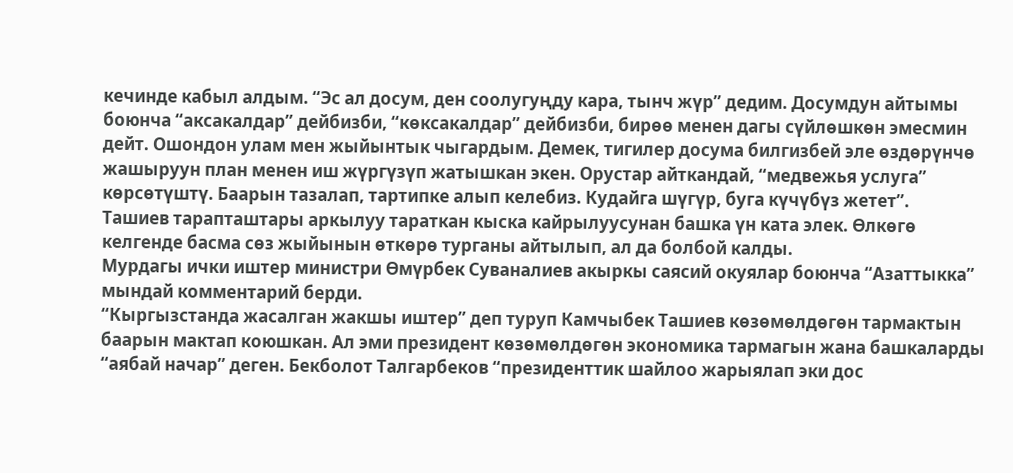кечинде кабыл алдым. “Эс ал досум, ден соолугуңду кара, тынч жүр” дедим. Досумдун айтымы боюнча “аксакалдар” дейбизби, “көксакалдар” дейбизби, бирөө менен дагы сүйлөшкөн эмесмин дейт. Ошондон улам мен жыйынтык чыгардым. Демек, тигилер досума билгизбей эле өздөрүнчө жашыруун план менен иш жүргүзүп жатышкан экен. Орустар айткандай, “медвежья услуга” көрсөтүштү. Баарын тазалап, тартипке алып келебиз. Кудайга шүгүр, буга күчүбүз жетет”.
Ташиев тарапташтары аркылуу тараткан кыска кайрылуусунан башка үн ката элек. Өлкөгө келгенде басма сөз жыйынын өткөрө турганы айтылып, ал да болбой калды.
Мурдагы ички иштер министри Өмүрбек Суваналиев акыркы саясий окуялар боюнча “Азаттыкка” мындай комментарий берди.
“Кыргызстанда жасалган жакшы иштер” деп туруп Камчыбек Ташиев көзөмөлдөгөн тармактын баарын мактап коюшкан. Ал эми президент көзөмөлдөгөн экономика тармагын жана башкаларды “аябай начар” деген. Бекболот Талгарбеков “президенттик шайлоо жарыялап эки дос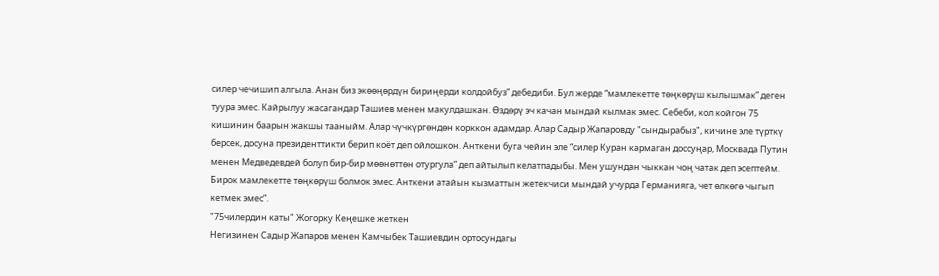силер чечишип алгыла. Анан биз экөөңөрдүн бириңерди колдойбуз” дебедиби. Бул жерде “мамлекетте төңкөрүш кылышмак” деген туура эмес. Кайрылуу жасагандар Ташиев менен макулдашкан. Өздөрү эч качан мындай кылмак эмес. Себеби, кол койгон 75 кишинин баарын жакшы тааныйм. Алар чүчкүргөндөн корккон адамдар. Алар Садыр Жапаровду "сындырабыз", кичине эле түрткү берсек, досуна президенттикти берип коёт деп ойлошкон. Анткени буга чейин эле “силер Куран кармаган доссуңар, Москвада Путин менен Медведевдей болуп бир-бир мөөнөттөн отургула” деп айтылып келатпадыбы. Мен ушундан чыккан чоң чатак деп эсептейм. Бирок мамлекетте төңкөрүш болмок эмес. Анткени атайын кызматтын жетекчиси мындай учурда Германияга, чет өлкөгө чыгып кетмек эмес”.
"75чилердин каты" Жогорку Кеңешке жеткен
Негизинен Садыр Жапаров менен Камчыбек Ташиевдин ортосундагы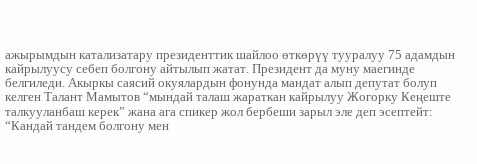ажырымдын катализатару президенттик шайлоо өткөрүү тууралуу 75 адамдын кайрылуусу себеп болгону айтылып жатат. Президент да муну маегинде белгиледи. Акыркы саясий окуялардын фонунда мандат алып депутат болуп келген Талант Мамытов “мындай талаш жараткан кайрылуу Жогорку Кеңеште талкууланбаш керек” жана ага спикер жол бербеши зарыл эле деп эсептейт:
“Кандай тандем болгону мен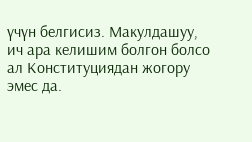үчүн белгисиз. Макулдашуу, ич ара келишим болгон болсо ал Конституциядан жогору эмес да.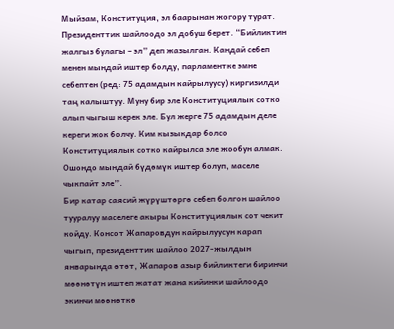Мыйзам, Конституция, эл баарынан жогору турат. Президенттик шайлоодо эл добуш берет. “Бийликтин жалгыз булагы – эл” деп жазылган. Кандай себеп менен мындай иштер болду, парламентке эмне себептен (ред: 75 адамдын кайрылуусу) киргизилди таң калыштуу. Муну бир эле Конституциялык сотко алып чыгыш керек эле. Бул жерге 75 адамдын деле кереги жок болчу. Ким кызыкдар болсо Конституциялык сотко кайрылса эле жообун алмак. Ошондо мындай бүдөмүк иштер болуп, маселе чыкпайт эле”.
Бир катар саясий жүрүштөргө себеп болгон шайлоо тууралуу маселеге акыры Конституциялык сот чекит койду. Консот Жапаровдун кайрылуусун карап чыгып, президенттик шайлоо 2027-жылдын январында өтөт, Жапаров азыр бийликтеги биринчи мөөнөтүн иштеп жатат жана кийинки шайлоодо экинчи мөөнөткө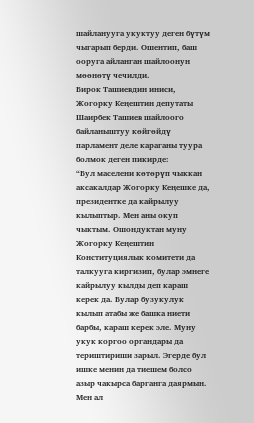шайланууга укуктуу деген бүтүм чыгарып берди. Ошентип, баш ооруга айланган шайлоонун мөөнөтү чечилди.
Бирок Ташиевдин иниси, Жогорку Кеңештин депутаты Шаирбек Ташиев шайлоого байланыштуу көйгөйдү парламент деле караганы туура болмок деген пикирде:
“Бул маселени көтөрүп чыккан аксакалдар Жогорку Кеңешке да, президентке да кайрылуу кылыптыр. Мен аны окуп чыктым. Ошондуктан муну Жогорку Кеңештин Конституциялык комитети да талкууга киргизип, булар эмнеге кайрылуу кылды деп караш керек да. Булар бузукулук кылып атабы же башка ниети барбы, караш керек эле. Муну укук коргоо органдары да териштириши зарыл. Эгерде бул ишке менин да тиешем болсо азыр чакырса барганга даярмын. Мен ал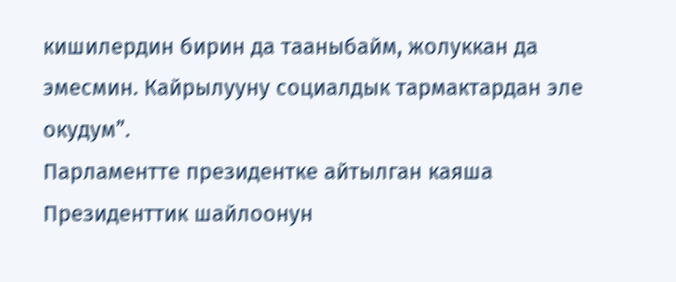кишилердин бирин да тааныбайм, жолуккан да эмесмин. Кайрылууну социалдык тармактардан эле окудум”.
Парламентте президентке айтылган каяша
Президенттик шайлоонун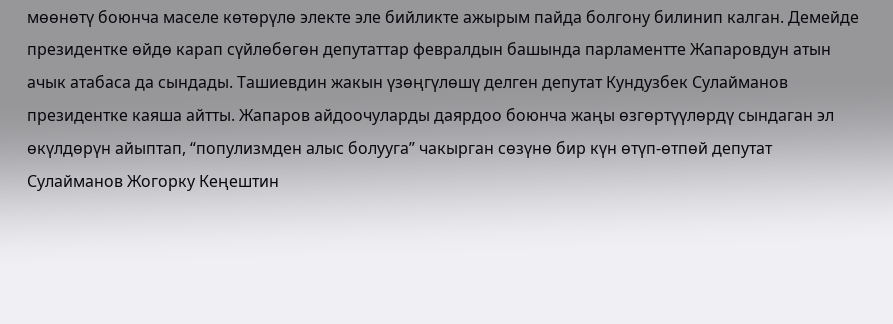мөөнөтү боюнча маселе көтөрүлө электе эле бийликте ажырым пайда болгону билинип калган. Демейде президентке өйдө карап сүйлөбөгөн депутаттар февралдын башында парламентте Жапаровдун атын ачык атабаса да сындады. Ташиевдин жакын үзөңгүлөшү делген депутат Кундузбек Сулайманов президентке каяша айтты. Жапаров айдоочуларды даярдоо боюнча жаңы өзгөртүүлөрдү сындаган эл өкүлдөрүн айыптап, “популизмден алыс болууга” чакырган сөзүнө бир күн өтүп-өтпөй депутат Сулайманов Жогорку Кеңештин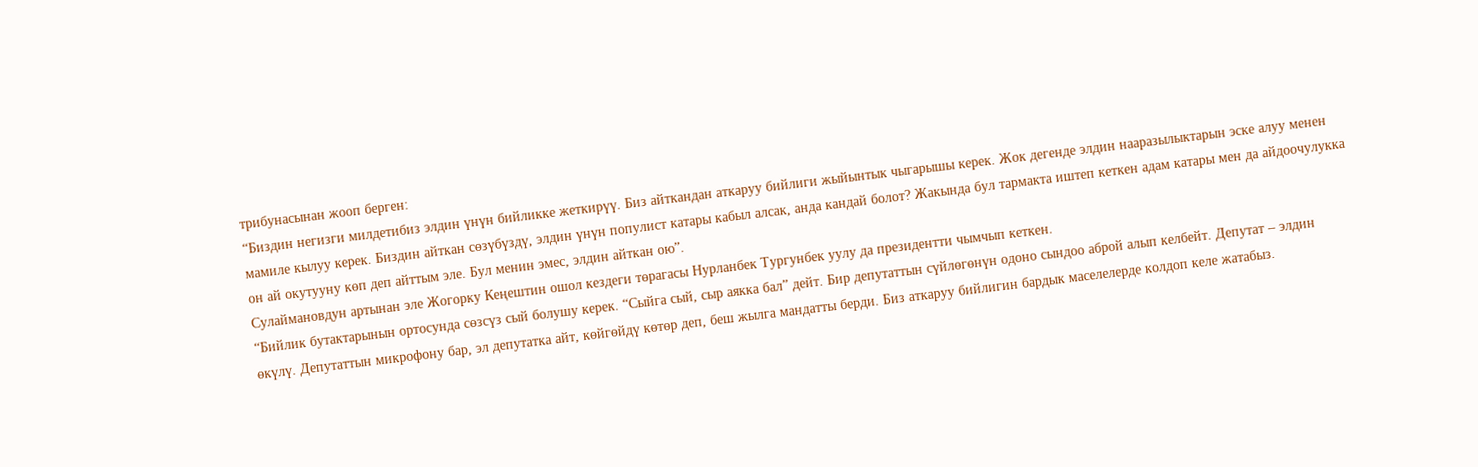трибунасынан жооп берген:
“Биздин негизги милдетибиз элдин үнүн бийликке жеткирүү. Биз айткандан аткаруу бийлиги жыйынтык чыгарышы керек. Жок дегенде элдин нааразылыктарын эске алуу менен мамиле кылуу керек. Биздин айткан сөзүбүздү, элдин үнүн популист катары кабыл алсак, анда кандай болот? Жакында бул тармакта иштеп кеткен адам катары мен да айдоочулукка он ай окутууну көп деп айттым эле. Бул менин эмес, элдин айткан ою”.
Сулаймановдун артынан эле Жогорку Кеңештин ошол кездеги төрагасы Нурланбек Тургунбек уулу да президентти чымчып кеткен.
“Бийлик бутактарынын ортосунда сөзсүз сый болушу керек. “Сыйга сый, сыр аякка бал” дейт. Бир депутаттын сүйлөгөнүн одоно сындоо аброй алып келбейт. Депутат – элдин өкүлү. Депутаттын микрофону бар, эл депутатка айт, көйгөйдү көтөр деп, беш жылга мандатты берди. Биз аткаруу бийлигин бардык маселелерде колдоп келе жатабыз.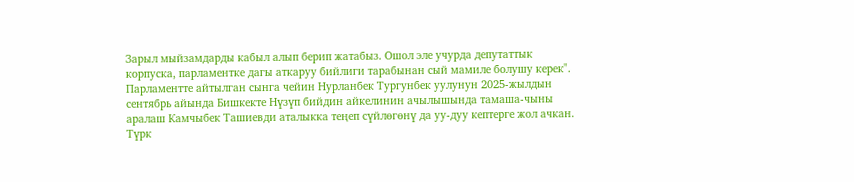Зарыл мыйзамдарды кабыл алып берип жатабыз. Ошол эле учурда депутаттык корпуска, парламентке дагы аткаруу бийлиги тарабынан сый мамиле болушу керек".
Парламентте айтылган сынга чейин Нурланбек Тургунбек уулунун 2025-жылдын сентябрь айында Бишкекте Нүзүп бийдин айкелинин ачылышында тамаша-чыны аралаш Камчыбек Ташиевди аталыкка теңеп сүйлөгөнү да уу-дуу кептерге жол ачкан. Түрк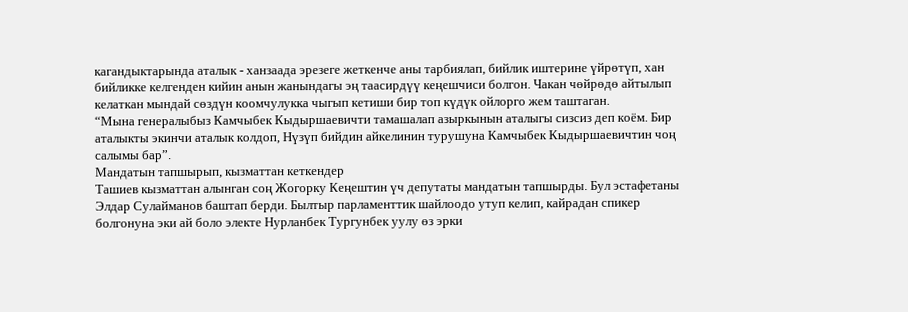кагандыктарында аталык - ханзаада эрезеге жеткенче аны тарбиялап, бийлик иштерине үйрөтүп, хан бийликке келгенден кийин анын жанындагы эң таасирдүү кеңешчиси болгон. Чакан чөйрөдө айтылып келаткан мындай сөздүн коомчулукка чыгып кетиши бир топ күдүк ойлорго жем таштаган.
“Мына генералыбыз Камчыбек Кыдыршаевичти тамашалап азыркынын аталыгы сизсиз деп коём. Бир аталыкты экинчи аталык колдоп, Нүзүп бийдин айкелинин турушуна Камчыбек Кыдыршаевичтин чоң салымы бар”.
Мандатын тапшырып, кызматтан кеткендер
Ташиев кызматтан алынган соң Жогорку Кеңештин үч депутаты мандатын тапшырды. Бул эстафетаны Элдар Сулайманов баштап берди. Былтыр парламенттик шайлоодо утуп келип, кайрадан спикер болгонуна эки ай боло электе Нурланбек Тургунбек уулу өз эрки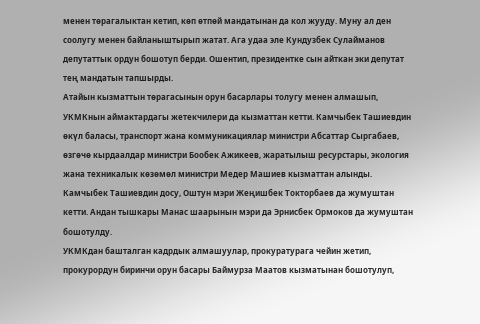менен төрагалыктан кетип, көп өтпөй мандатынан да кол жууду. Муну ал ден соолугу менен байланыштырып жатат. Ага удаа эле Кундузбек Сулайманов депутаттык ордун бошотуп берди. Ошентип, президентке сын айткан эки депутат тең мандатын тапшырды.
Атайын кызматтын төрагасынын орун басарлары толугу менен алмашып, УКМКнын аймактардагы жетекчилери да кызматтан кетти. Камчыбек Ташиевдин өкүл баласы, транспорт жана коммуникациялар министри Абсаттар Сыргабаев, өзгөчө кырдаалдар министри Бообек Ажикеев, жаратылыш ресурстары, экология жана техникалык көзөмөл министри Медер Машиев кызматтан алынды. Камчыбек Ташиевдин досу, Оштун мэри Жеңишбек Токторбаев да жумуштан кетти. Андан тышкары Манас шаарынын мэри да Эрнисбек Ормоков да жумуштан бошотулду.
УКМКдан башталган кадрдык алмашуулар, прокуратурага чейин жетип, прокурордун биринчи орун басары Баймурза Маатов кызматынан бошотулуп,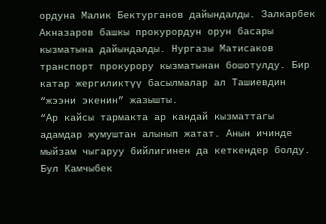ордуна Малик Бектурганов дайындалды. Залкарбек Акназаров башкы прокурордун орун басары кызматына дайындалды. Нургазы Матисаков транспорт прокурору кызматынан бошотулду. Бир катар жергиликтүү басылмалар ал Ташиевдин “жээни экенин” жазышты.
“Ар кайсы тармакта ар кандай кызматтагы адамдар жумуштан алынып жатат. Анын ичинде мыйзам чыгаруу бийлигинен да кеткендер болду. Бул Камчыбек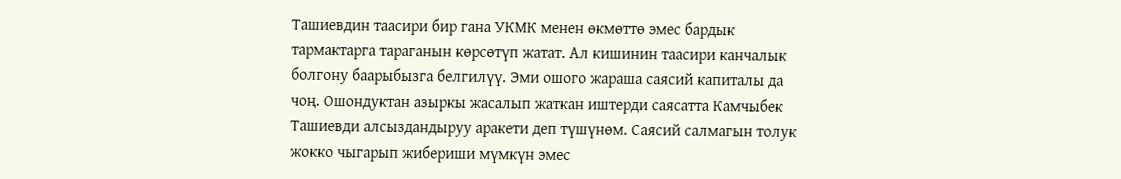Ташиевдин таасири бир гана УКМК менен өкмөттө эмес бардык тармактарга тараганын көрсөтүп жатат. Ал кишинин таасири канчалык болгону баарыбызга белгилүү. Эми ошого жараша саясий капиталы да чоң. Ошондуктан азыркы жасалып жаткан иштерди саясатта Камчыбек Ташиевди алсыздандыруу аракети деп түшүнөм. Саясий салмагын толук жокко чыгарып жибериши мүмкүн эмес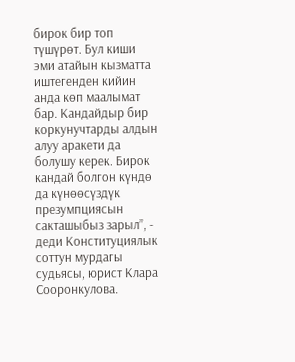бирок бир топ түшүрөт. Бул киши эми атайын кызматта иштегенден кийин анда көп маалымат бар. Кандайдыр бир коркунучтарды алдын алуу аракети да болушу керек. Бирок кандай болгон күндө да күнөөсүздүк презумпциясын сакташыбыз зарыл”, - деди Конституциялык соттун мурдагы судьясы, юрист Клара Сооронкулова.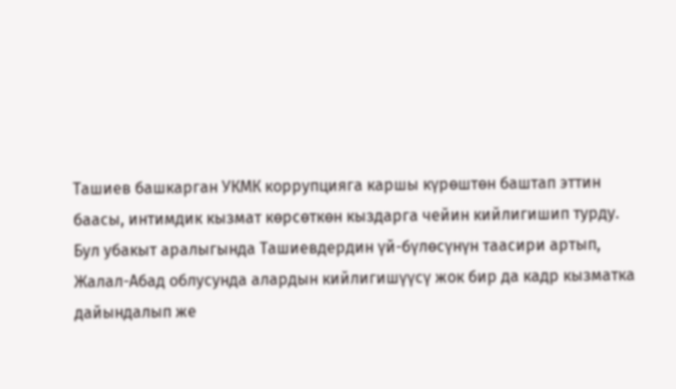Ташиев башкарган УКМК коррупцияга каршы күрөштөн баштап эттин баасы, интимдик кызмат көрсөткөн кыздарга чейин кийлигишип турду. Бул убакыт аралыгында Ташиевдердин үй-бүлөсүнүн таасири артып, Жалал-Абад облусунда алардын кийлигишүүсү жок бир да кадр кызматка дайындалып же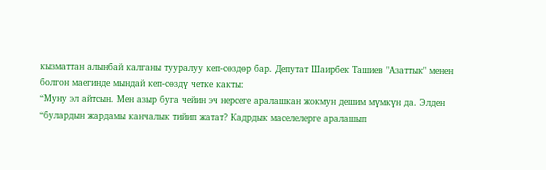кызматтан алынбай калганы тууралуу кеп-сөздөр бар. Депутат Шаирбек Ташиев "Азаттык" менен болгон маегинде мындай кеп-сөздү четке какты:
“Муну эл айтсын. Мен азыр буга чейин эч нерсеге аралашкан жокмун дешим мүмкүн да. Элден “булардын жардамы канчалык тийип жатат? Кадрдык маселелерге аралашып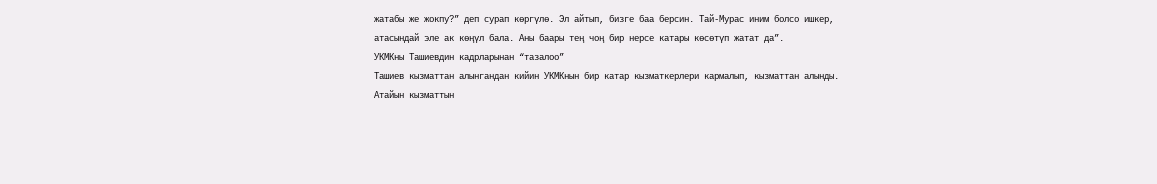жатабы же жокпу?” деп сурап көргүлө. Эл айтып, бизге баа берсин. Тай-Мурас иним болсо ишкер, атасындай эле ак көңүл бала. Аны баары тең чоң бир нерсе катары көсөтүп жатат да”.
УКМКны Ташиевдин кадрларынан “тазалоо”
Ташиев кызматтан алынгандан кийин УКМКнын бир катар кызматкерлери кармалып, кызматтан алынды. Атайын кызматтын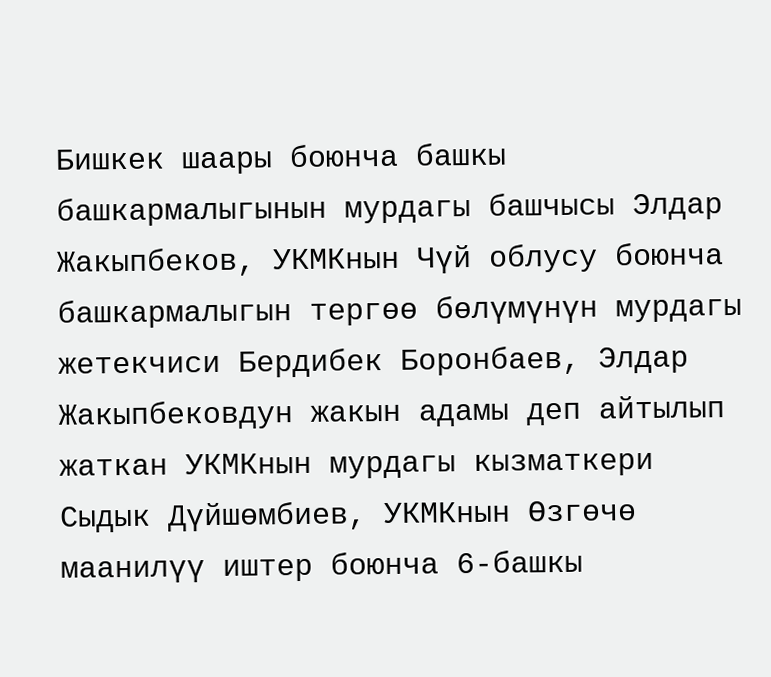Бишкек шаары боюнча башкы башкармалыгынын мурдагы башчысы Элдар Жакыпбеков, УКМКнын Чүй облусу боюнча башкармалыгын тергөө бөлүмүнүн мурдагы жетекчиси Бердибек Боронбаев, Элдар Жакыпбековдун жакын адамы деп айтылып жаткан УКМКнын мурдагы кызматкери Сыдык Дүйшөмбиев, УКМКнын Өзгөчө маанилүү иштер боюнча 6-башкы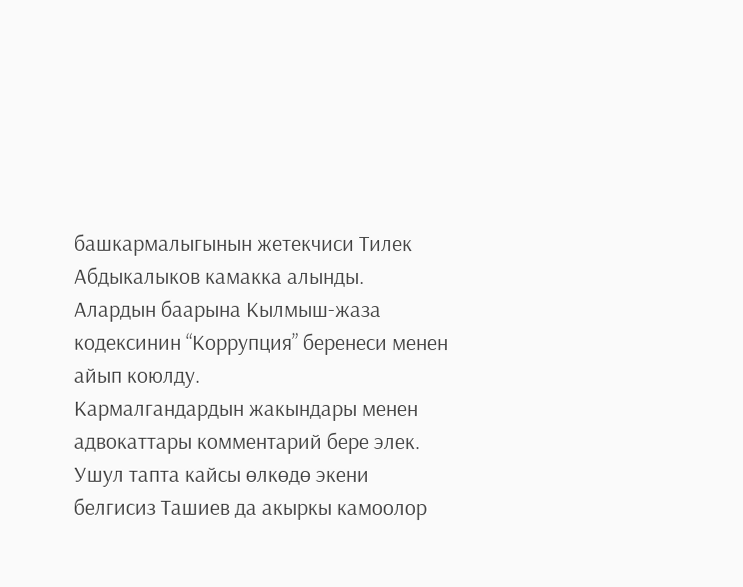башкармалыгынын жетекчиси Тилек Абдыкалыков камакка алынды. Алардын баарына Кылмыш-жаза кодексинин “Коррупция” беренеси менен айып коюлду.
Кармалгандардын жакындары менен адвокаттары комментарий бере элек.
Ушул тапта кайсы өлкөдө экени белгисиз Ташиев да акыркы камоолор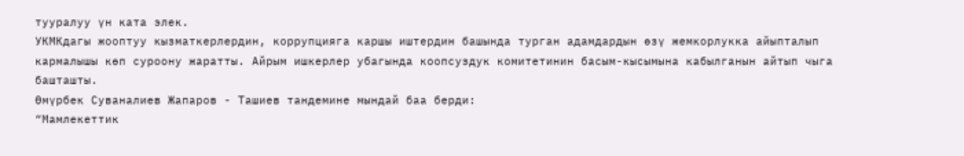тууралуу үн ката элек.
УКМКдагы жооптуу кызматкерлердин, коррупцияга каршы иштердин башында турган адамдардын өзү жемкорлукка айыпталып кармалышы көп суроону жаратты. Айрым ишкерлер убагында коопсуздук комитетинин басым-кысымына кабылганын айтып чыга башташты.
Өмүрбек Суваналиев Жапаров - Ташиев тандемине мындай баа берди:
“Мамлекеттик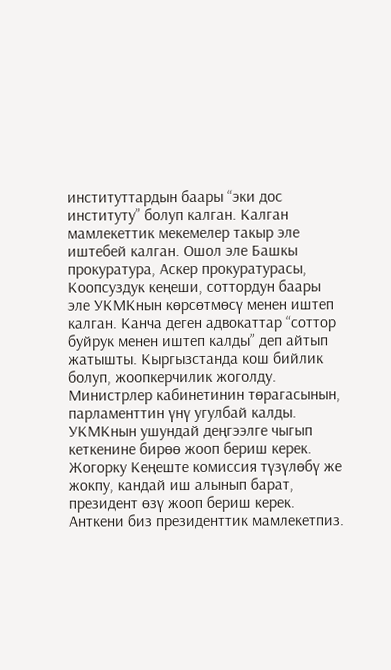институттардын баары “эки дос институту” болуп калган. Калган мамлекеттик мекемелер такыр эле иштебей калган. Ошол эле Башкы прокуратура, Аскер прокуратурасы, Коопсуздук кеңеши, соттордун баары эле УКМКнын көрсөтмөсү менен иштеп калган. Канча деген адвокаттар “соттор буйрук менен иштеп калды” деп айтып жатышты. Кыргызстанда кош бийлик болуп, жоопкерчилик жоголду. Министрлер кабинетинин төрагасынын, парламенттин үнү угулбай калды. УКМКнын ушундай деңгээлге чыгып кеткенине бирөө жооп бериш керек. Жогорку Кеңеште комиссия түзүлөбү же жокпу, кандай иш алынып барат, президент өзү жооп бериш керек. Анткени биз президенттик мамлекетпиз.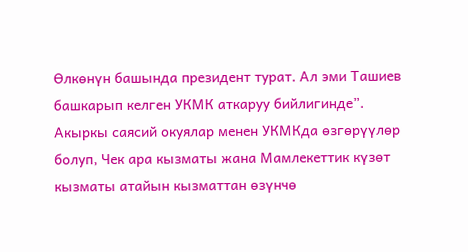Өлкөнүн башында президент турат. Ал эми Ташиев башкарып келген УКМК аткаруу бийлигинде”.
Акыркы саясий окуялар менен УКМКда өзгөрүүлөр болуп, Чек ара кызматы жана Мамлекеттик күзөт кызматы атайын кызматтан өзүнчө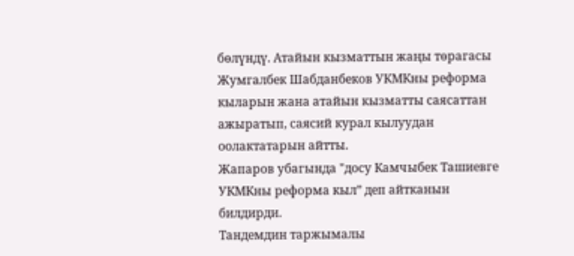бөлүндү. Атайын кызматтын жаңы төрагасы Жумгалбек Шабданбеков УКМКны реформа кыларын жана атайын кызматты саясаттан ажыратып, саясий курал кылуудан оолактатарын айтты.
Жапаров убагында "досу Камчыбек Ташиевге УКМКны реформа кыл” деп айтканын билдирди.
Тандемдин таржымалы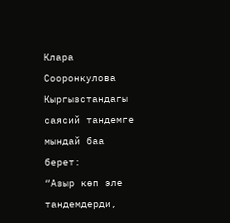Клара Сооронкулова Кыргызстандагы саясий тандемге мындай баа берет:
“Азыр көп эле тандемдерди,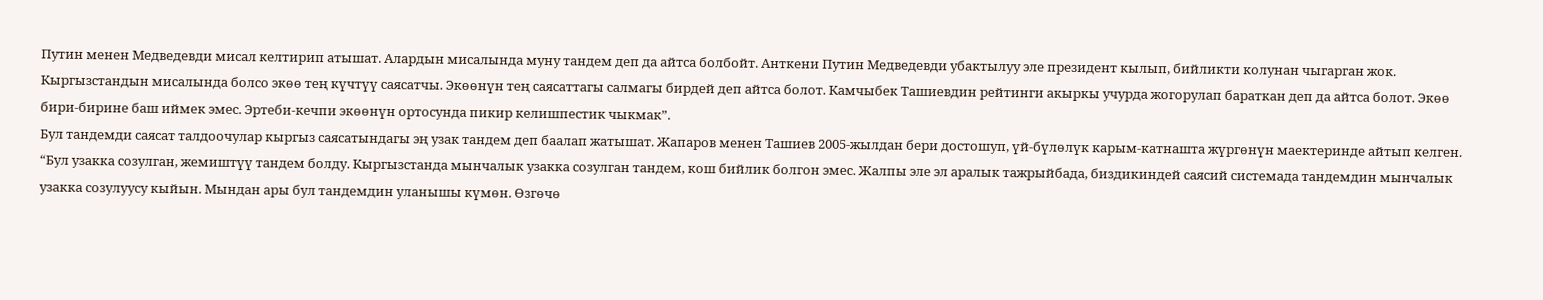Путин менен Медведевди мисал келтирип атышат. Алардын мисалында муну тандем деп да айтса болбойт. Анткени Путин Медведевди убактылуу эле президент кылып, бийликти колунан чыгарган жок. Кыргызстандын мисалында болсо экөө тең күчтүү саясатчы. Экөөнүн тең саясаттагы салмагы бирдей деп айтса болот. Камчыбек Ташиевдин рейтинги акыркы учурда жогорулап бараткан деп да айтса болот. Экөө бири-бирине баш иймек эмес. Эртеби-кечпи экөөнүн ортосунда пикир келишпестик чыкмак”.
Бул тандемди саясат талдоочулар кыргыз саясатындагы эң узак тандем деп баалап жатышат. Жапаров менен Ташиев 2005-жылдан бери достошуп, үй-бүлөлүк карым-катнашта жүргөнүн маектеринде айтып келген.
“Бул узакка созулган, жемиштүү тандем болду. Кыргызстанда мынчалык узакка созулган тандем, кош бийлик болгон эмес. Жалпы эле эл аралык тажрыйбада, биздикиндей саясий системада тандемдин мынчалык узакка созулуусу кыйын. Мындан ары бул тандемдин уланышы күмөн. Өзгөчө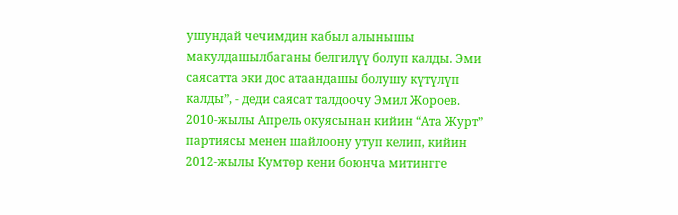ушундай чечимдин кабыл алынышы макулдашылбаганы белгилүү болуп калды. Эми саясатта эки дос атаандашы болушу күтүлүп калды”, - деди саясат талдоочу Эмил Жороев.
2010-жылы Апрель окуясынан кийин “Ата Журт” партиясы менен шайлоону утуп келип, кийин 2012-жылы Кумтөр кени боюнча митингге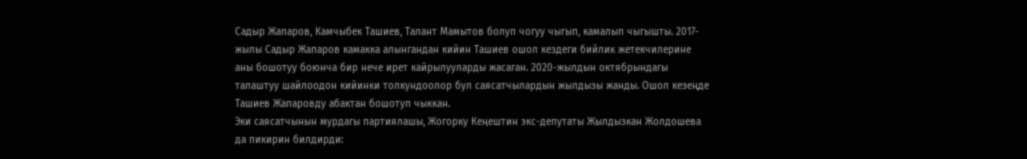Садыр Жапаров, Камчыбек Ташиев, Талант Мамытов болуп чогуу чыгып, камалып чыгышты. 2017-жылы Садыр Жапаров камакка алынгандан кийин Ташиев ошол кездеги бийлик жетекчилерине аны бошотуу боюнча бир нече ирет кайрылууларды жасаган. 2020-жылдын октябрындагы талаштуу шайлоодон кийинки толкундоолор бул саясатчылардын жылдызы жанды. Ошол кезеңде Ташиев Жапаровду абактан бошотуп чыккан.
Эки саясатчынын мурдагы партиялашы, Жогорку Кеңештин экс-депутаты Жылдызкан Жолдошева да пикирин билдирди: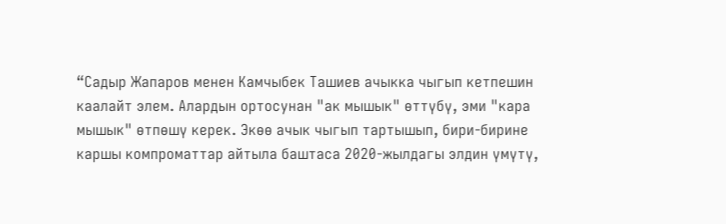“Садыр Жапаров менен Камчыбек Ташиев ачыкка чыгып кетпешин каалайт элем. Алардын ортосунан "ак мышык" өттүбү, эми "кара мышык" өтпөшү керек. Экөө ачык чыгып тартышып, бири-бирине каршы компроматтар айтыла баштаса 2020-жылдагы элдин үмүтү,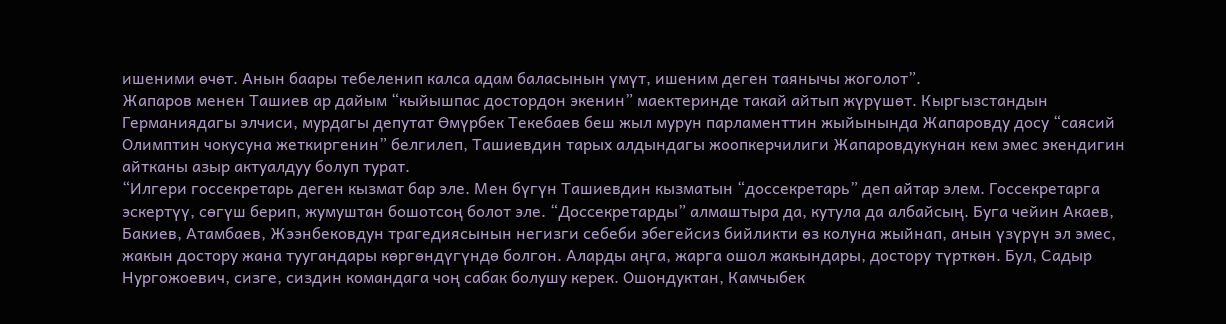ишеними өчөт. Анын баары тебеленип калса адам баласынын үмүт, ишеним деген таянычы жоголот”.
Жапаров менен Ташиев ар дайым “кыйышпас достордон экенин” маектеринде такай айтып жүрүшөт. Кыргызстандын Германиядагы элчиси, мурдагы депутат Өмүрбек Текебаев беш жыл мурун парламенттин жыйынында Жапаровду досу “саясий Олимптин чокусуна жеткиргенин” белгилеп, Ташиевдин тарых алдындагы жоопкерчилиги Жапаровдукунан кем эмес экендигин айтканы азыр актуалдуу болуп турат.
“Илгери госсекретарь деген кызмат бар эле. Мен бүгүн Ташиевдин кызматын “доссекретарь” деп айтар элем. Госсекретарга эскертүү, сөгүш берип, жумуштан бошотсоң болот эле. “Доссекретарды” алмаштыра да, кутула да албайсың. Буга чейин Акаев, Бакиев, Атамбаев, Жээнбековдун трагедиясынын негизги себеби эбегейсиз бийликти өз колуна жыйнап, анын үзүрүн эл эмес, жакын достору жана туугандары көргөндүгүндө болгон. Аларды аңга, жарга ошол жакындары, достору түрткөн. Бул, Садыр Нургожоевич, сизге, сиздин командага чоң сабак болушу керек. Ошондуктан, Камчыбек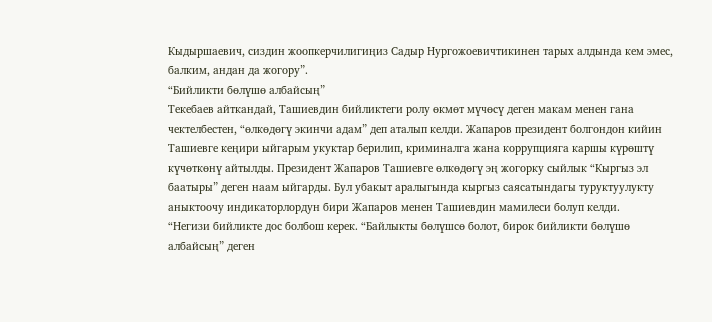Кыдыршаевич, сиздин жоопкерчилигиңиз Садыр Нургожоевичтикинен тарых алдында кем эмес, балким, андан да жогору”.
“Бийликти бөлүшө албайсың”
Текебаев айткандай, Ташиевдин бийликтеги ролу өкмөт мүчөсү деген макам менен гана чектелбестен, “өлкөдөгү экинчи адам” деп аталып келди. Жапаров президент болгондон кийин Ташиевге кеңири ыйгарым укуктар берилип, криминалга жана коррупцияга каршы күрөштү күчөткөнү айтылды. Президент Жапаров Ташиевге өлкөдөгү эң жогорку сыйлык “Кыргыз эл баатыры” деген наам ыйгарды. Бул убакыт аралыгында кыргыз саясатындагы туруктуулукту аныктоочу индикаторлордун бири Жапаров менен Ташиевдин мамилеси болуп келди.
“Негизи бийликте дос болбош керек. “Байлыкты бөлүшсө болот, бирок бийликти бөлүшө албайсың” деген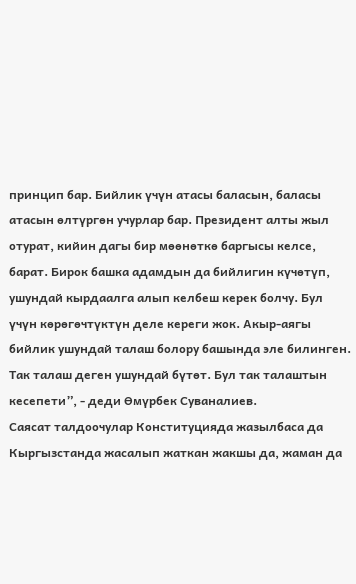принцип бар. Бийлик үчүн атасы баласын, баласы атасын өлтүргөн учурлар бар. Президент алты жыл отурат, кийин дагы бир мөөнөткө баргысы келсе, барат. Бирок башка адамдын да бийлигин күчөтүп, ушундай кырдаалга алып келбеш керек болчу. Бул үчүн көрөгөчтүктүн деле кереги жок. Акыр-аягы бийлик ушундай талаш болору башында эле билинген. Так талаш деген ушундай бүтөт. Бул так талаштын кесепети”, - деди Өмүрбек Суваналиев.
Саясат талдоочулар Конституцияда жазылбаса да Кыргызстанда жасалып жаткан жакшы да, жаман да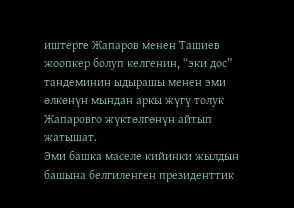иштерге Жапаров менен Ташиев жоопкер болуп келгенин, “эки дос” тандеминин ыдырашы менен эми өлкөнүн мындан аркы жүгү толук Жапаровго жүктөлгөнүн айтып жатышат.
Эми башка маселе кийинки жылдын башына белгиленген президенттик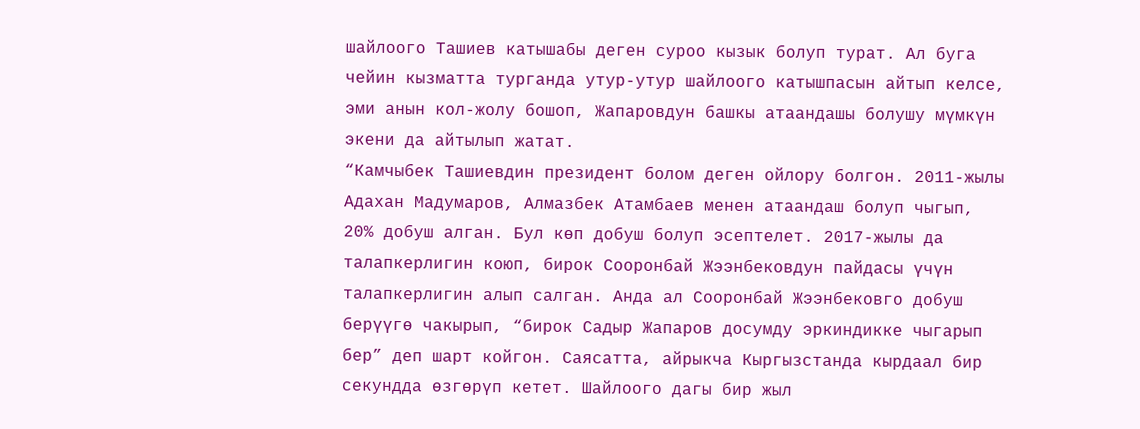шайлоого Ташиев катышабы деген суроо кызык болуп турат. Ал буга чейин кызматта турганда утур-утур шайлоого катышпасын айтып келсе, эми анын кол-жолу бошоп, Жапаровдун башкы атаандашы болушу мүмкүн экени да айтылып жатат.
“Камчыбек Ташиевдин президент болом деген ойлору болгон. 2011-жылы Адахан Мадумаров, Алмазбек Атамбаев менен атаандаш болуп чыгып, 20% добуш алган. Бул көп добуш болуп эсептелет. 2017-жылы да талапкерлигин коюп, бирок Сооронбай Жээнбековдун пайдасы үчүн талапкерлигин алып салган. Анда ал Сооронбай Жээнбековго добуш берүүгө чакырып, “бирок Садыр Жапаров досумду эркиндикке чыгарып бер” деп шарт койгон. Саясатта, айрыкча Кыргызстанда кырдаал бир секундда өзгөрүп кетет. Шайлоого дагы бир жыл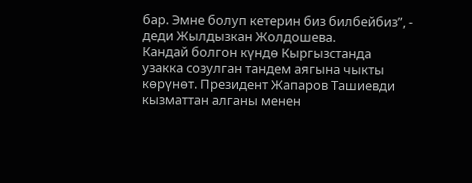бар. Эмне болуп кетерин биз билбейбиз”, - деди Жылдызкан Жолдошева.
Кандай болгон күндө Кыргызстанда узакка созулган тандем аягына чыкты көрүнөт. Президент Жапаров Ташиевди кызматтан алганы менен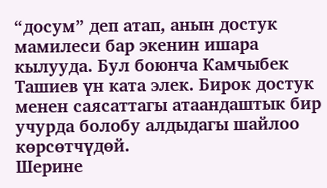“досум” деп атап, анын достук мамилеси бар экенин ишара кылууда. Бул боюнча Камчыбек Ташиев үн ката элек. Бирок достук менен саясаттагы атаандаштык бир учурда болобу алдыдагы шайлоо көрсөтчүдөй.
Шерине